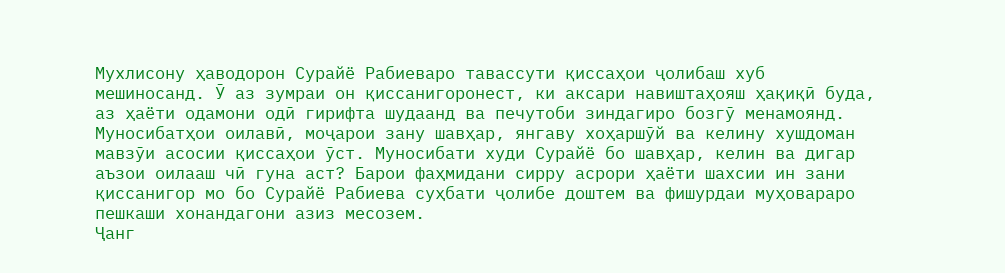Мухлисону ҳаводорон Сурайё Рабиеваро тавассути қиссаҳои ҷолибаш хуб мешиносанд. Ӯ аз зумраи он қиссанигоронест, ки аксари навиштаҳояш ҳақиқӣ буда, аз ҳаёти одамони одӣ гирифта шудаанд ва печутоби зиндагиро бозгӯ менамоянд. Муносибатҳои оилавӣ, моҷарои зану шавҳар, янгаву хоҳаршӯй ва келину хушдоман мавзӯи асосии қиссаҳои ӯст. Муносибати худи Сурайё бо шавҳар, келин ва дигар аъзои оилааш чӣ гуна аст? Барои фаҳмидани сирру асрори ҳаёти шахсии ин зани қиссанигор мо бо Сурайё Рабиева суҳбати ҷолибе доштем ва фишурдаи муҳовараро пешкаши хонандагони азиз месозем.
Ҷанг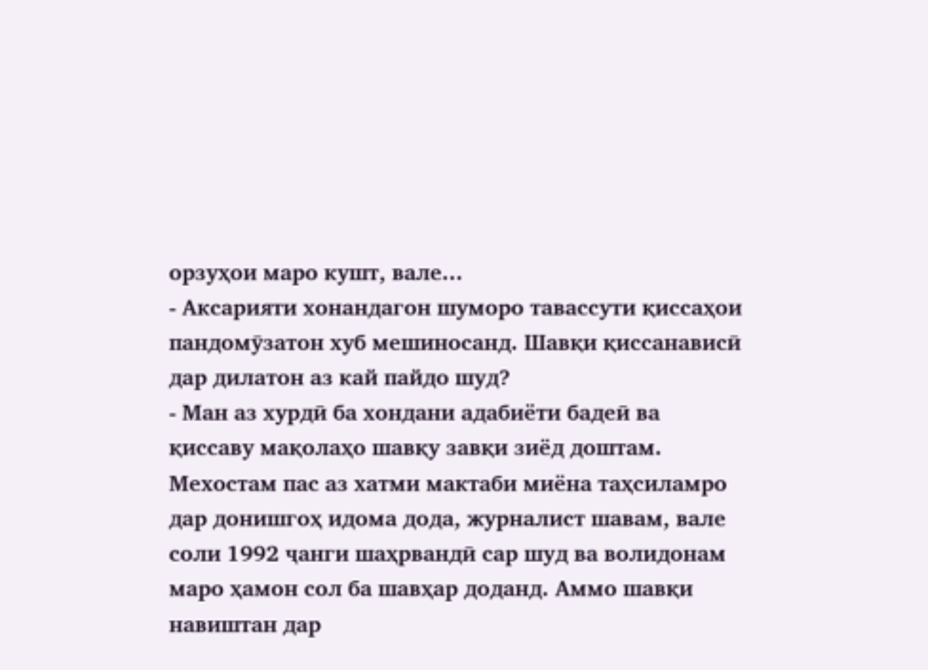орзуҳои маро кушт, вале...
- Аксарияти хонандагон шуморо тавассути қиссаҳои пандомӯзатон хуб мешиносанд. Шавқи қиссанависӣ дар дилатон аз кай пайдо шуд?
- Ман аз хурдӣ ба хондани адабиёти бадеӣ ва қиссаву мақолаҳо шавқу завқи зиёд доштам. Мехостам пас аз хатми мактаби миёна таҳсиламро дар донишгоҳ идома дода, журналист шавам, вале соли 1992 ҷанги шаҳрвандӣ сар шуд ва волидонам маро ҳамон сол ба шавҳар доданд. Аммо шавқи навиштан дар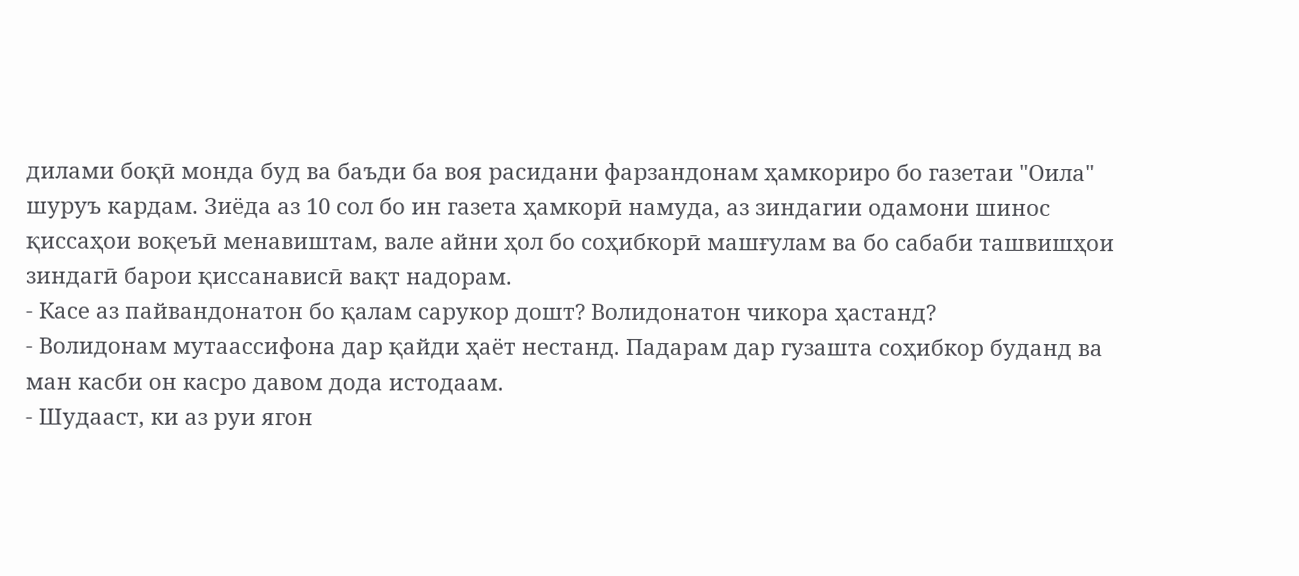дилами боқӣ монда буд ва баъди ба воя расидани фарзандонам ҳамкориро бо газетаи "Оила" шуруъ кардам. Зиёда аз 10 сол бо ин газета ҳамкорӣ намуда, аз зиндагии одамони шинос қиссаҳои воқеъӣ менавиштам, вале айни ҳол бо соҳибкорӣ машғулам ва бо сабаби ташвишҳои зиндагӣ барои қиссанависӣ вақт надорам.
- Касе аз пайвандонатон бо қалам сарукор дошт? Волидонатон чикора ҳастанд?
- Волидонам мутаассифона дар қайди ҳаёт нестанд. Падарам дар гузашта соҳибкор буданд ва ман касби он касро давом дода истодаам.
- Шудааст, ки аз руи ягон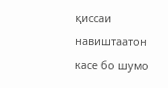қиссаи навиштаатон касе бо шумо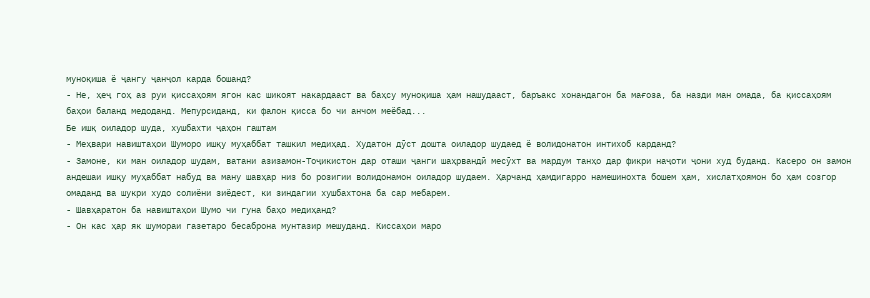муноқиша ё ҷангу ҷанҷол карда бошанд?
- Не, ҳеҷ гоҳ аз руи қиссаҳоям ягон кас шикоят накардааст ва баҳсу муноқиша ҳам нашудааст, баръакс хонандагон ба мағоза, ба назди ман омада, ба қиссаҳоям баҳои баланд медоданд. Мепурсиданд, ки фалон қисса бо чи анчом меёбад...
Бе ишқ оиладор шуда, хушбахти ҷаҳон гаштам
- Меҳвари навиштаҳои Шуморо ишқу муҳаббат ташкил медиҳад. Худатон дӯст дошта оиладор шудаед ё волидонатон интихоб карданд?
- Замоне, ки ман оиладор шудам, ватани азизамон-Тоҷикистон дар оташи ҷанги шаҳрвандӣ месӯхт ва мардум танҳо дар фикри наҷоти ҷони худ буданд. Касеро он замон андешаи ишқу муҳаббат набуд ва ману шавҳар низ бо розигии волидонамон оиладор шудаем. Ҳарчанд ҳамдигарро намешинохта бошем ҳам, хислатҳоямон бо ҳам созгор омаданд ва шукри худо солиёни зиёдест, ки зиндагии хушбахтона ба сар мебарем.
- Шавҳаратон ба навиштаҳои Шумо чи гуна баҳо медиҳанд?
- Он кас ҳар як шумораи газетаро бесаброна мунтазир мешуданд. Киссаҳои маро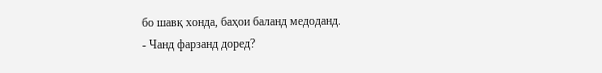бо шавқ хонда, баҳои баланд медоданд.
- Чанд фарзанд доред?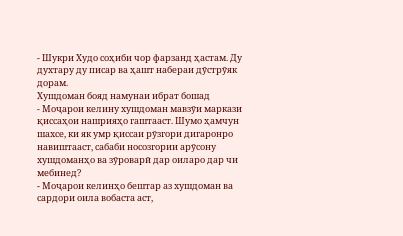- Шукри Худо соҳиби чор фарзанд ҳастам. Ду духтару ду писар ва ҳашт набераи дӯстрӯяк дорам.
Хушдоман бояд намунаи ибрат бошад
- Моҷарои келину хушдоман мавзӯи маркази қиссаҳои нашрияҳо гаштааст. Шумо ҳамчун шахсе, ки як умр қиссаи рӯзгори дигаронро навиштааст, сабаби носозгории арӯсону хушдоманҳо ва зӯроварӣ дар оиларо дар чи мебинед?
- Моҷарои келинҳо бештар аз хушдоман ва сардори оила вобаста аст,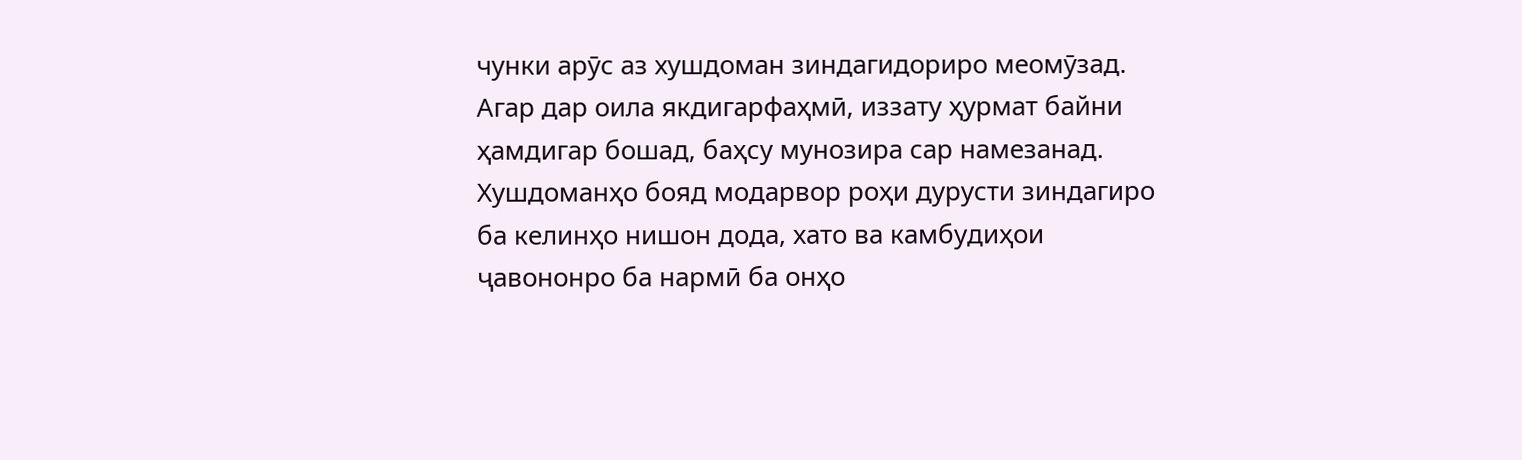чунки арӯс аз хушдоман зиндагидориро меомӯзад. Агар дар оила якдигарфаҳмӣ, иззату ҳурмат байни ҳамдигар бошад, баҳсу мунозира сар намезанад. Хушдоманҳо бояд модарвор роҳи дурусти зиндагиро ба келинҳо нишон дода, хато ва камбудиҳои ҷавононро ба нармӣ ба онҳо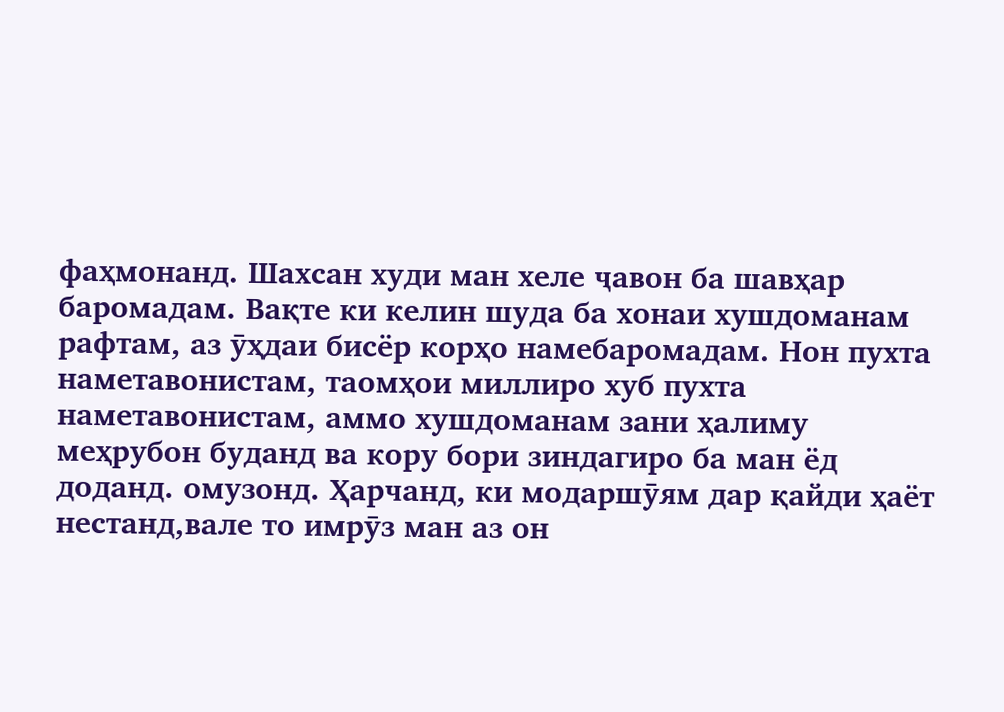фаҳмонанд. Шахсан худи ман хеле ҷавон ба шавҳар баромадам. Вақте ки келин шуда ба хонаи хушдоманам рафтам, аз ӯҳдаи бисёр корҳо намебаромадам. Нон пухта наметавонистам, таомҳои миллиро хуб пухта наметавонистам, аммо хушдоманам зани ҳалиму меҳрубон буданд ва кору бори зиндагиро ба ман ёд доданд. омузонд. Ҳарчанд, ки модаршӯям дар қайди ҳаёт нестанд,вале то имрӯз ман аз он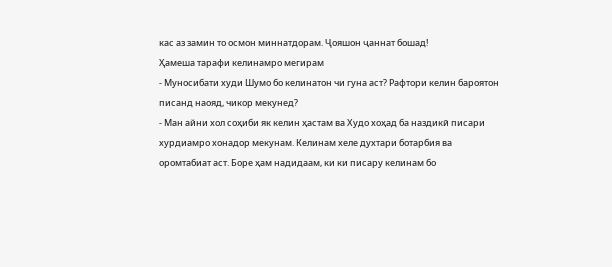кас аз замин то осмон миннатдорам. Ҷояшон ҷаннат бошад!
Ҳамеша тарафи келинамро мегирам
- Муносибати худи Шумо бо келинатон чи гуна аст? Рафтори келин бароятон писанд наояд, чикор мекунед?
- Ман айни хол соҳиби як келин ҳастам ва Худо хоҳад ба наздикӣ писари хурдиамро хонадор мекунам. Келинам хеле духтари ботарбия ва оромтабиат аст. Боре ҳам надидаам, ки ки писару келинам бо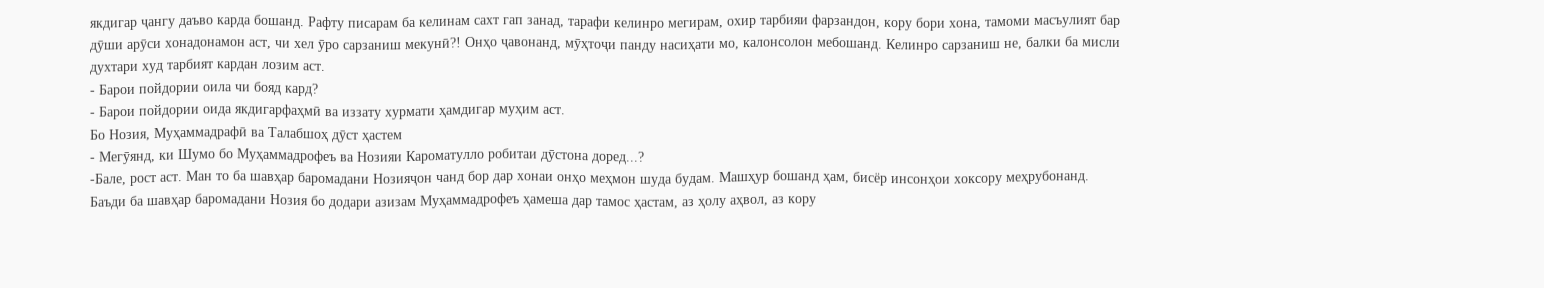якдигар ҷангу даъво карда бошанд. Рафту писарам ба келинам сахт гап занад, тарафи келинро мегирам, охир тарбияи фарзандон, кору бори хона, тамоми масъулият бар дӯши арӯси хонадонамон аст, чи хел ӯро сарзаниш мекунӣ?! Онҳо ҷавонанд, мӯҳтоҷи панду насиҳати мо, калонсолон мебошанд. Келинро сарзаниш не, балки ба мисли духтари худ тарбият кардан лозим аст.
- Барои пойдории оила чи бояд кард?
- Барои пойдории оида якдигарфаҳмӣ ва иззату хурмати ҳамдигар муҳим аст.
Бо Нозия, Муҳаммадрафӣ ва Талабшоҳ дӯст ҳастем
- Мегӯянд, ки Шумо бо Муҳаммадрофеъ ва Нозияи Кароматулло робитаи дӯстона доред...?
-Бале, рост аст. Ман то ба шавҳар баромадани Нозияҷон чанд бор дар хонаи онҳо меҳмон шуда будам. Машҳур бошанд ҳам, бисёр инсонҳои хоксору меҳрубонанд. Баъди ба шавҳар баромадани Нозия бо додари азизам Муҳаммадрофеъ ҳамеша дар тамос ҳастам, аз ҳолу аҳвол, аз кору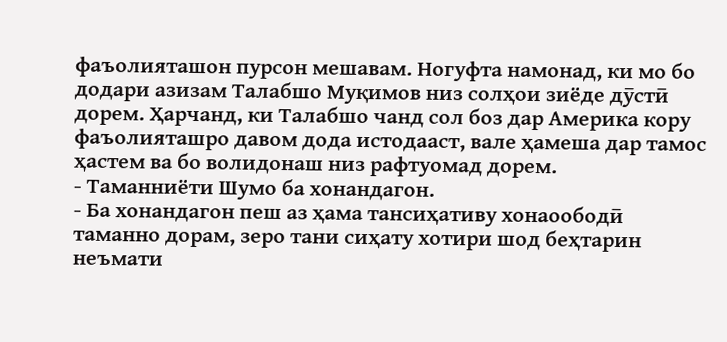фаъолияташон пурсон мешавам. Ногуфта намонад, ки мо бо додари азизам Талабшо Муқимов низ солҳои зиёде дӯстӣ дорем. Ҳарчанд, ки Талабшо чанд сол боз дар Америка кору фаъолияташро давом дода истодааст, вале ҳамеша дар тамос ҳастем ва бо волидонаш низ рафтуомад дорем.
- Таманниёти Шумо ба хонандагон.
- Ба хонандагон пеш аз ҳама тансиҳативу хонаоободӣ таманно дорам, зеро тани сиҳату хотири шод беҳтарин неъмати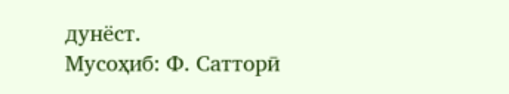дунёст.
Мусоҳиб: Ф. Сатторӣ